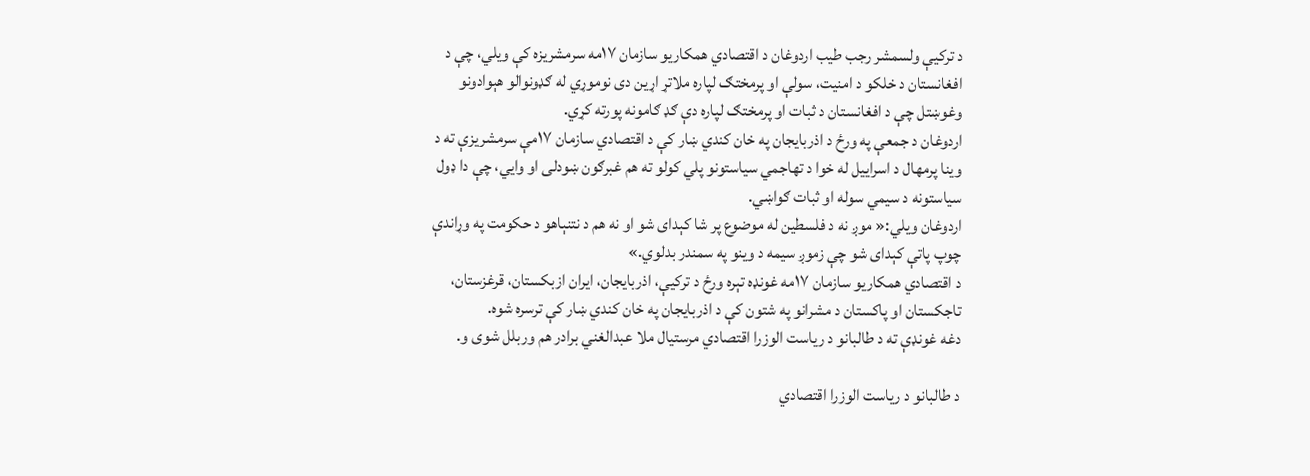د ترکیې ولسمشر رجب طیب اردوغان د اقتصادي همکاریو سازمان ۱۷مه سرمشریزه کې ویلي، چې د افغانستان د خلکو د امنیت، سولې او پرمختګ لپاره ملاتړ اړین دی نوموړي له ګډونوالو هېوادونو وغوښتل چې د افغانستان د ثبات او پرمختګ لپاره دې ګډ ګامونه پورته کړي.
اردوغان د جمعې په ورځ د اذربایجان په خان کندي ښار کې د اقتصادي سازمان ۱۷مې سرمشریزې ته د وینا پرمهال د اسراییل له خوا د تهاجمي سیاستونو پلي کولو ته هم غبرګون ښودلی او وايي، چې دا ډول سیاستونه د سیمي سوله او ثبات ګواښي.
اردوغان ویلي:« موږ نه د فلسطین له موضوع پر شا کېدای شو او نه هم د نتنېاهو د حکومت په وړاندې چوپ پاتې کېدای شو چې زموږ سیمه د وینو په سمندر بدلوي.»
د اقتصادي همکاریو سازمان ۱۷مه غونډه تېره ورځ د ترکیې، اذربایجان، ایران ازبکستان، قرغزستان، تاجکستان او پاکستان د مشرانو په شتون کې د اذربایجان په خان کندي ښار کې ترسره شوه.
دغه غونډې ته د طالبانو د ریاست الوزرا اقتصادي مرستیال ملا عبدالغني برادر هم وربلل شوی و.

د طالبانو د ریاست الوزرا اقتصادي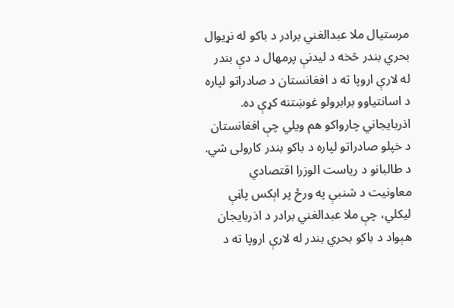مرستیال ملا عبدالغني برادر د باکو له نړیوال بحري بندر څخه د لیدنې پرمهال د دې بندر له لارې اروپا ته د افغانستان د صادراتو لپاره د اسانتیاوو برابرولو غوښتنه کړې ده. اذربایجاني چارواکو هم ویلي چې افغانستان د خپلو صادراتو لپاره د باکو بندر کارولی شي.
د طالبانو د ریاست الوزرا اقتصادي معاونیت د شنبې په ورځ پر اېکس پاڼې لیکلي، چې ملا عبدالغني برادر د اذربایجان هېواد د باکو بحري بندر له لارې اروپا ته د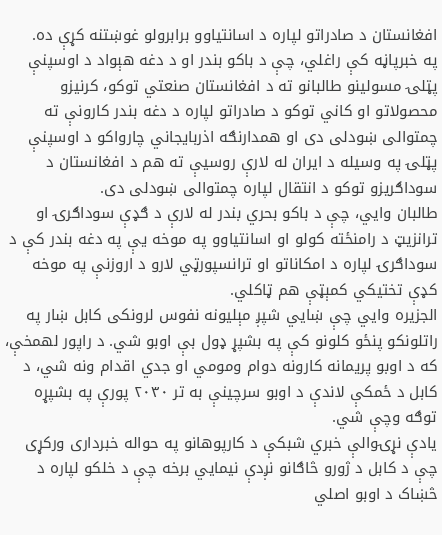افغانستان د صادراتو لپاره د اسانتیاوو برابرولو غوښتنه کړې ده.
په خبرپاڼه کې راغلي، چې د باکو بندر او د دغه هېواد د اوسپنې پټلۍ مسولینو طالبانو ته د افغانستان صنعتي توکو، کرنیزو محصولاتو او کاني توکو د صادراتو لپاره د دغه بندر کارونې ته چمتوالی ښودلی دی او همدارنګه اذربایجاني چارواکو د اوسپنې پټلۍ په وسیله د ایران له لارې روسیې ته هم د افغانستان د سوداګریزو توکو د انتقال لپاره چمتوالی ښودلی دی.
طالبان وایي، چې د باکو بحري بندر له لارې د ګډې سوداګرۍ او ترانزیټ د رامنځته کولو او اسانتیاوو په موخه یې په دغه بندر کې د سوداګرۍ لپاره د امکاناتو او ترانسپورټي لارو د اروزنې په موخه کډې تختیکي کمېټې هم ټاکلي.
الجزیره وايي چې ښايي شپږ مېلیونه نفوس لرونکی کابل ښار په راتلونکو پنځو کلونو کې په بشپړ ډول بې اوبو شي. د راپور لهمخې، که د اوبو پریمانه کارونه دوام ومومي او جدي اقدام ونه شي، د کابل د ځمکې لاندې د اوبو سرچینې به تر ۲۰۳۰ پورې په بشپړه توګه وچې شي.
یادې نړۍوالې خبري شبکې د کارپوهانو په حواله خبرداری ورکړی چې د کابل د ژورو څاګانو نږدې نیمایي برخه چې د خلکو لپاره د څښاک د اوبو اصلي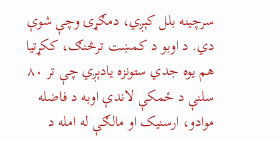سرچینه بلل کېږي، دمګړۍ وچې شوې دي. د اوبو د کمښت ترڅنګ، ککړتیا هم یوه جدي ستونزه یادېږي چې تر ۸۰ سلنې د ځمکې لاندې اوبه د فاضله موادو، ارسنیک او مالګې له امله د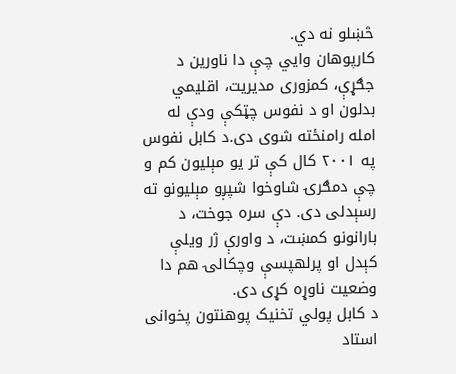څښلو نه دي.
کارپوهان وايي چې دا ناورین د جګړې، کمزوری مدیریت، اقلیمي بدلون او د نفوس چټکې ودې له امله رامنځته شوی دی.د کابل نفوس په ۲۰۰۱ کال کې تر یو مېلیون کم و چې دمګرۍ شاوخوا شپږو مېلیونو ته رسېدلی دی. دې سره جوخت، د بارانونو کمښت، د واورې ژر ویلې کېدل او پرلهپسې وچکالۍ هم دا وضعیت ناوړه کړی دی.
د کابل پولي تخنیک پوهنتون پخوانی استاد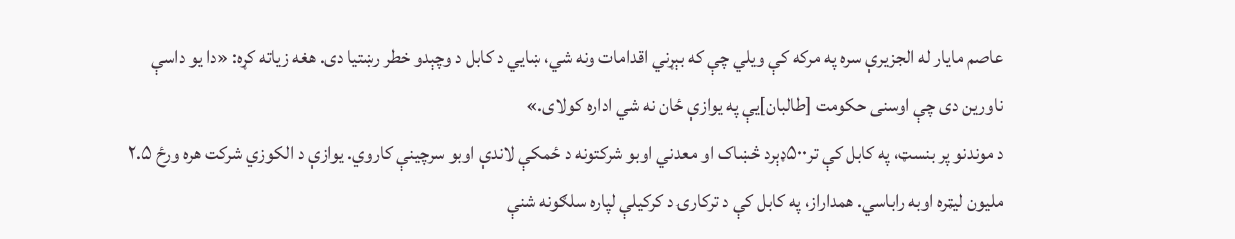عاصم مایار له الجزیرې سره په مرکه کې ویلي چې که بېړني اقدامات ونه شي، ښايي د کابل د وچېدو خطر رښتیا دی. هغه زیاته کړه: «دا یو داسې ناورین دی چې اوسنی حکومت [طالبان]یې په یوازې ځان نه شي اداره کولای.»
د موندنو پر بنسټ، په کابل کې تر۵۰۰ډېرد څښاک او معدني اوبو شرکتونه د ځمکې لاندې اوبو سرچینې کاروي. یوازې د الکوزي شرکت هره ورځ ۲.۵ ملیون لیټره اوبه راباسي. همداراز، په کابل کې د ترکارۍ د کرکیلې لپاره سلګونه شنې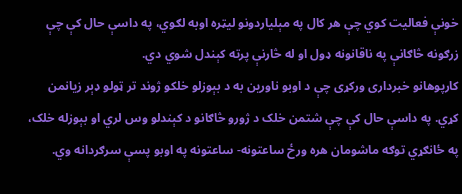خونې فعالیت کوي چې هر کال په مېلیاردونو لیټره اوبه لګوي، په داسې حال کې چې زرګونه څاګانې په ناقانونه ډول او له څارنې پرته کېندل شوي دي.
کارپوهانو خبرداری ورکړی چې د اوبو ناورین به د بېوزلو خلکو ژوند تر ټولو ډېر زیانمن کړي. په داسې حال کې چې شتمن خلک د ژورو څاګانو د کېندلو وس لري او بېوزله خلک، په ځانګړي توګه ماشومان هره ورځ ساعتونه- ساعتونه په اوبو پسې سرګردانه وي.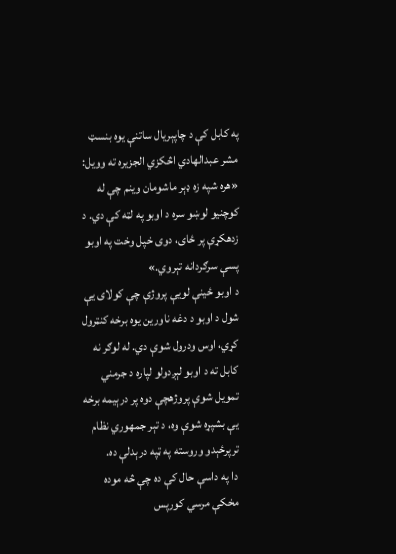په کابل کې د چاپېریال ساتنې یوه بنسټ مشر عبدالهادي اڅکزي الجزیره ته وویل: «هره شپه زه ډېر ماشومان وینم چې له کوچنیو لوښو سره د اوبو په لټه کې دي. د زدهکړې پر ځای، دوی خپل وخت په اوبو پسې سرګردانه تېروي.»
د اوبو ځینې لویې پروژې چې کولای یې شول د اوبو د دغه ناورین یوه برخه کنټرول کړي، اوس ودرول شوې دي. له لوګر نه کابل ته د اوبو لېږدولو لپاره د جرمني تمویل شوې پروژهچې دوه پر درېیمه برخه یې بشپړه شوې وه، د تېر جمهوري نظام ترپرځېدو وروسته په ټپه درېدلې ده.
دا په داسې حال کې ده چې څه موده مخکې مرسي کورپس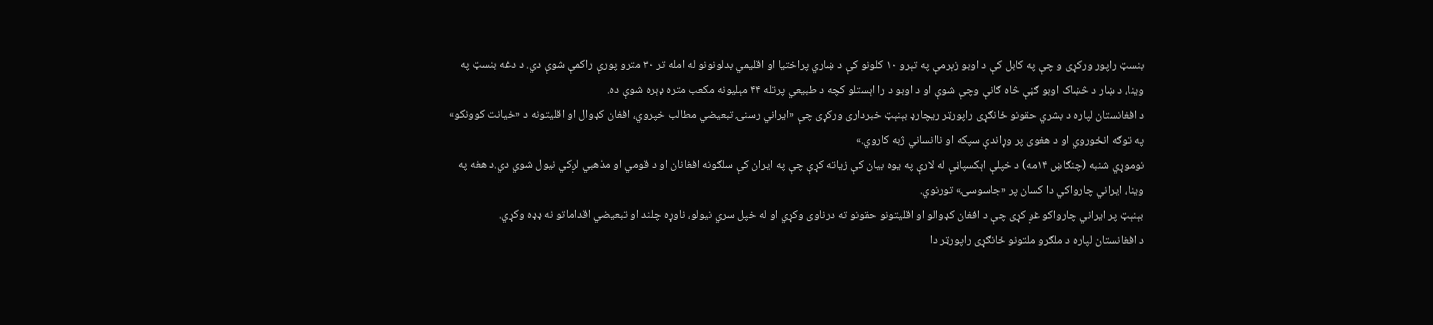بنسټ راپور ورکړی و چې په کابل کې د اوبو زېرمې په تېرو ۱۰ کلونو کې د ښاري پراختیا او اقلیمي بدلونونو له امله تر ۳۰ مترو پورې راکمې شوې دي. د دغه بنسټ په وینا، د ښار د څښاک اوبو ګڼې څاه ګانې وچې شوې او د اوبو د را اېستلو کچه د طبیعي پرتله ۴۴ مېلیونه مکعب متره ډېره شوې ده.
د افغانستان لپاره د بشري حقونو ځانګړی راپورټر ریچارډ بېنېټ خبرداری ورکړی چې «ایراني رسنۍ تبعیضي مطالب خپروي، افغان کډوال او اقلیتونه د «خیانت کوونکو» په توګه انځوروي او د هغوی پر وړاندې سپکه او ناانساني ژبه کاروي.»
نوموړي شنبه (چنګاښ ۱۴مه) د خپلې اېکسپاڼې له لارې په یوه بیان کې زیاته کړې چې په ایران کې سلګونه افغانان او د قومي او مذهبي لږکي نیول شوي دي.د هغه په وینا، ایراني چارواکي دا کسان پر «جاسوسۍ» تورنوي.
بېنېټ پر ایراني چارواکو غږ کړی چې د افغان کډوالو او اقلیتونو حقونو ته درناوی وکړي او له خپل سري نیولو، ناوړه چلند او تبعیضي اقداماتو نه ډډه وکړي.
د افغانستان لپاره د ملګرو ملتونو ځانګړی راپورټر دا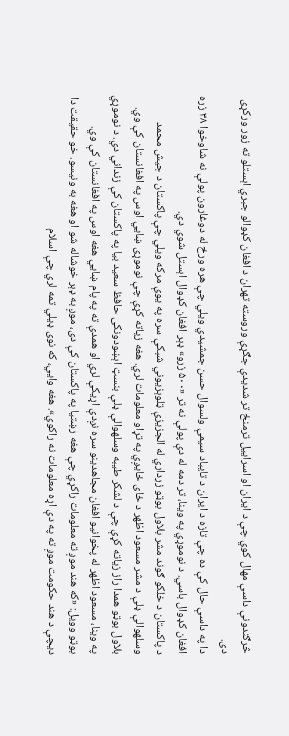څرګندونې داسې مهال کوي چې د ایران او اسراییل ترمنځ تر شدیدې جګړې وروسته تهران د افغان کډوالو جبري اېستلو ته زور ورکړی دی.
دا په داسې حال کې ده چې تازه د ایران د تایباد سیمې ولسوال حسن جمشیدي ویلي چې هره ورځ له دوغارون پولې نه شاوخوا ۳۸ زره افغان کډوال باسي. د نوموړي په وینا، تر دمه له دې پولې نه تر «۵۰۰ زرو» ډېر افغان کډوال اېستل شوي دي.
د پاکستان د خلکو ګوند مشر بلاول بوټو زرداري له الجزیزې ټلوېزیوني شبکې سره په یوې مرکه ویلي چې پاکستان د جیش محمد وسلهوالې ډلې د مشر مسعود اظهر د ځای ځایږي په تړاو معلومات لري. هغه زیاته کړې چې نوموړی ښايي اوس په افغانستان کې وي.
بلاول بوټو همدا راز زیاته کړې چې د لشکر طیبه وسلهوالې ډلې بنسټ اېښودونکی حافظ سعید بیا په پاکستان کې زنداني دي. د نوموړي په وینا، مسعود اظهر له پخوانیو افغان مجاهدینو سره نږدې اړیکې لري او همدې ته په پام ښايي هغه اوس په افغانستان کې وي.
بوټو وویل: «که هند موږ ته معلومات راکړي چې هغه رښتیا په پاکستان کې دی، موږ به ډېر خوشاله شو او هغه به ونيسو. خو حقیقت دا دیچې د هند حکومت موږ ته په دې اړه معلومات نه راکوي». هغه وایي، که نوی ډیلي تمه لري چې اسلام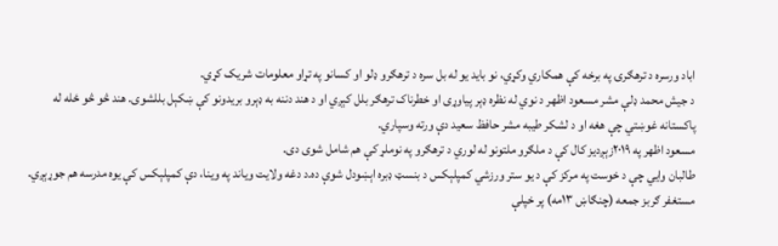اباد ورسره د ترهګرۍ په برخه کې همکاري وکړي، نو باید یو له بل سره د ترهګرو ډلو او کسانو په تړاو معلومات شریک کړي.
د جیش محمد ډلې مشر مسعود اظهر د نوي له نظره ډېر پياوړی او خطرناک ترهګر بلل کېږي او د هند دننه به ډېرو بریدونو کې ښکېل بللشوی. هند څو څو ځله له پاکستانه غوښتي چې هغه او د لشکر طیبه مشر حافظ سعید دې ورته وسپاري.
مسعود اظهر په ۲۰۱۹زېږدیز کال کې د ملګرو ملتونو له لوري د ترهګرو په نوملړ کې هم شامل شوی دی.
طالبان وايي چې د خوست په مرکز کې د یو ستر ورزشي کمپلېکس د بنسټ ډبره اېښودل شوې ده.د دغه ولایت ویاند په وینا، دې کمپلېکس کې یوه مدرسه هم جوړېږي.
مستغفر ګربز جمعه (چنګاښ ۱۳مه) پر خپلې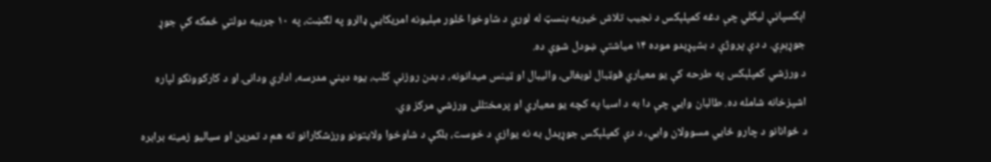اېکسپاڼې لیکلي چې دغه کمپلېکس د نجيب تلاش خیریه بنسټ له لوري د شاوخوا څلور مېلیونه امریکایي ډالرو په لګښت، په ۱۰ جریبه دولتي ځمکه کې جوړ جوړېږي. د دې پروژې د بشپړېدو موده ۱۴ میاشتې ښودل شوې ده.
د ورزشي کمپلېکس په طرحه کې یو معیاري فوټبال لوبغالی، والیبال او ټینس میدانونه، د بدن روزنې کلب، یوه دیني مدرسه، اداري ودانۍ او د کارکوونکو لپاره اشپزخانه شامله ده. طالبان وايي چې دا به د اسیا په کچه یو معیاري او پرمختللی ورزشي مرکز وي.
د ځوانانو د چارو ځايي مسوولان وایي، د دې کمپلېکس جوړېدل به نه یوازې د خوست، بلکې د شاوخوا ولایتونو ورزشکارانو ته هم د تمرین او سیالیو زمینه برابره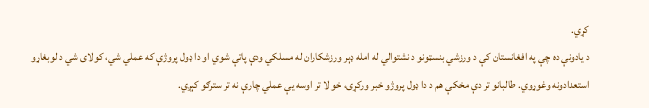کړي.
د یادونې ده چې په افغانستان کې د ورزشي بنسټونو د نشتوالي له امله ډېر ورزشکاران له مسلکي ودې پاتې شوي او دا ډول پروژې که عملي شي، کولای شي د لوبغاړو استعدادونه وغوړوي. طالبانو تر دې مخکې هم د دا ډول پروژو خبر ورکړی، خو لا تر اوسه یې عملي چارې نه تر سترګو کېږي.